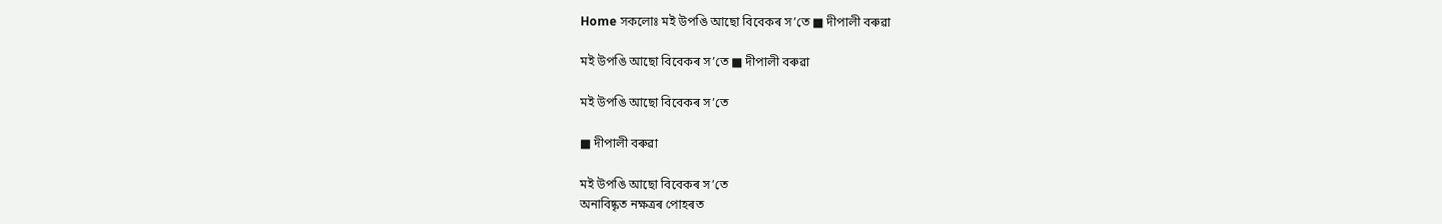Home সকলোঃ মই উপঙি আছো বিবেকৰ স’তে ■ দীপালী বৰুৱা

মই উপঙি আছো বিবেকৰ স’তে ■ দীপালী বৰুৱা

মই উপঙি আছো বিবেকৰ স’তে

■ দীপালী বৰুৱা

মই উপঙি আছো বিবেকৰ স’তে
অনাবিষ্কৃত নক্ষত্ৰৰ পোহৰত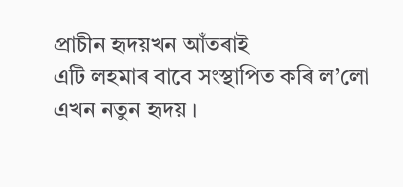প্রাচীন হৃদয়খন আঁতৰাই
এটি লহমাৰ বাবে সংস্থাপিত কৰি ল’লো
এখন নতুন হৃদয় ।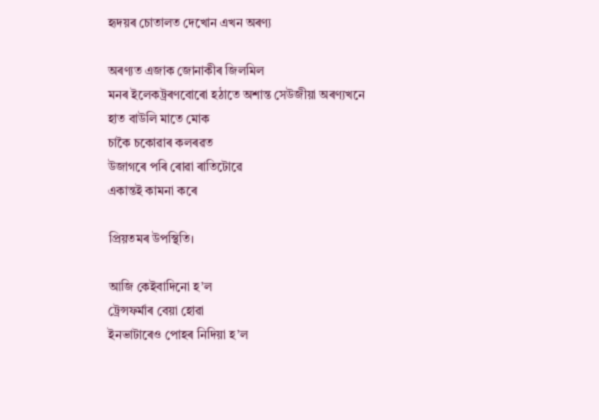হৃদয়ৰ চোতালত দেখোন এখন অৰণ্য

অৰণ্যত এজাক জোনাকীৰ জিলমিল
মনৰ ইলেকট্ৰৰণবোৰো হঠাতে অশান্ত সেউজীয়া অৰণ্যখনে
হাত বাউলি মাতে মোক
চাকৈ চকোৱাৰ কলৰৱত
উজাগৰে পৰি ৰোৱা ৰাতিটোৱে
একান্তই কামনা কৰে

প্রিয়তমৰ উপস্থিতি।

আজি কেইবাদিনো হ’ল
ট্রেন্সফৰ্মাৰ বেয়া হোৱা
ইনভাটাৰেও পোহৰ নিদিয়া হ’ল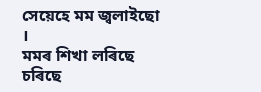সেয়েহে মম জ্বলাইছো ।
মমৰ শিখা লৰিছে চৰিছে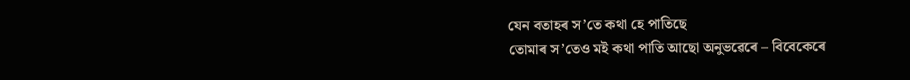যেন বতাহৰ স’তে কথা হে পাতিছে
তোমাৰ স’তেও মই কথা পাতি আছো অনুভৱেৰে – বিবেকেৰে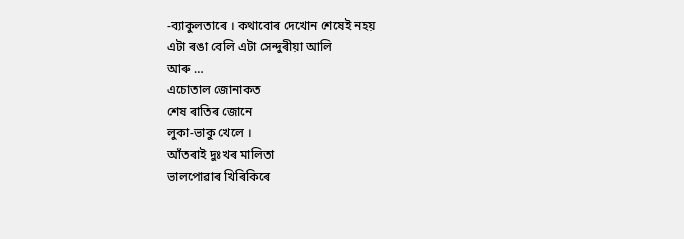-ব্যাকুলতাৰে । কথাবোৰ দেখোন শেষেই নহয়
এটা ৰঙা বেলি এটা সেন্দুৰীয়া আলি
আৰু …
এচোতাল জোনাকত
শেষ ৰাতিৰ জোনে
লুকা-ভাকু খেলে ।
আঁতৰাই দুঃখৰ মালিতা
ভালপোৱাৰ খিৰিকিৰে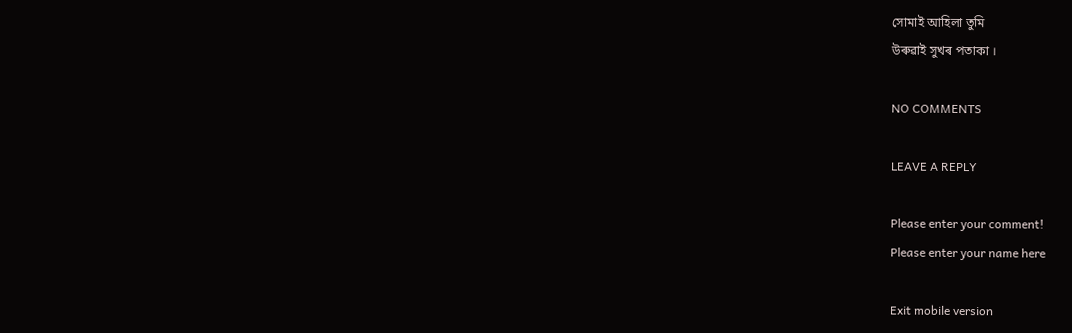সোমাই আহিলা তুমি
উৰুৱাই সুখৰ পতাকা ।

NO COMMENTS

LEAVE A REPLY

Please enter your comment!
Please enter your name here

Exit mobile version